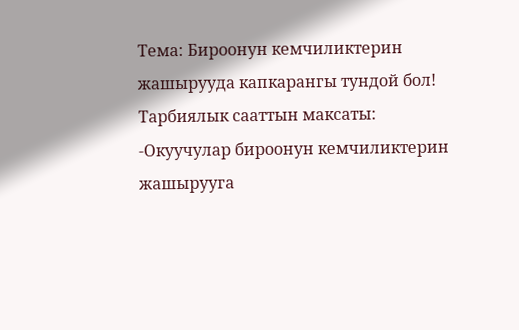Тема: Бироонун кемчиликтерин жашырууда капкарангы тундой бол!
Тарбиялык сааттын максаты:
-Окуучулар бироонун кемчиликтерин жашырууга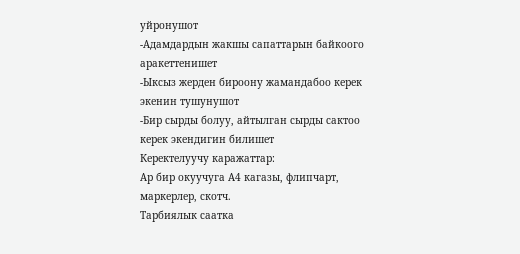уйронушот
-Адамдардын жакшы сапаттарын байкоого аракеттенишет
-Ыксыз жерден бироону жамандабоо керек экенин тушунушот
-Бир сырды болуу, айтылган сырды сактоо керек экендигин билишет
Керектелуучу каражаттар:
Ар бир окуучуга А4 кагазы, флипчарт, маркерлер, скотч.
Тарбиялык саатка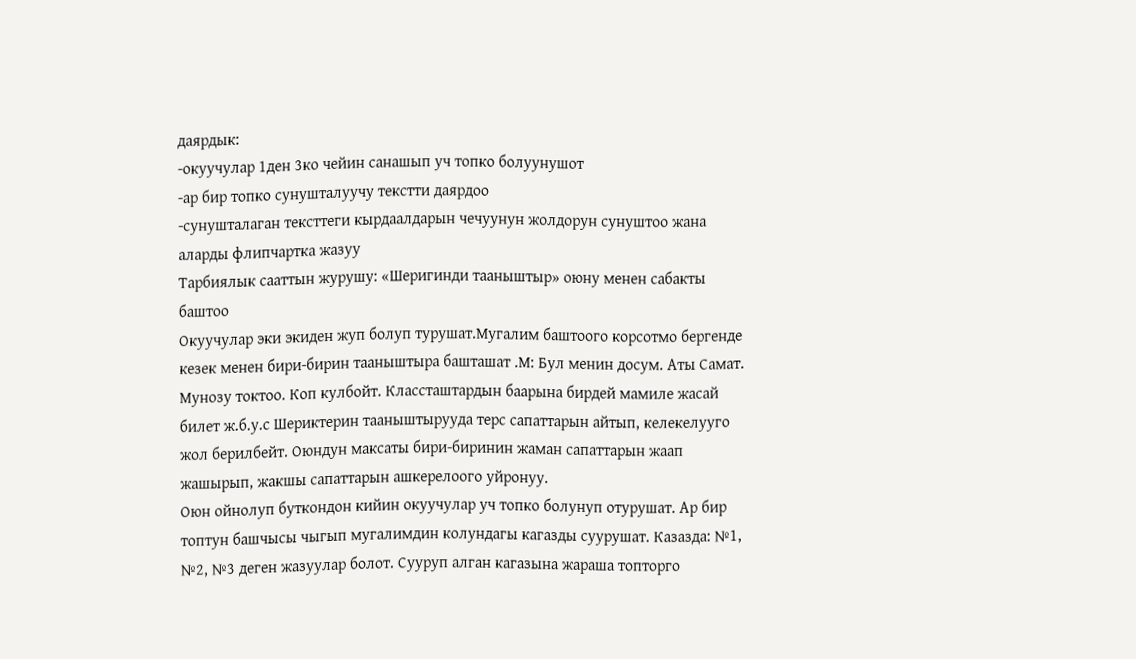даярдык:
-окуучулар 1ден 3ко чейин санашып уч топко болуунушот
-ар бир топко сунушталуучу текстти даярдоо
-сунушталаган тексттеги кырдаалдарын чечуунун жолдорун сунуштоо жана аларды флипчартка жазуу
Тарбиялык сааттын журушу: «Шеригинди тааныштыр» оюну менен сабакты баштоо
Окуучулар эки экиден жуп болуп турушат.Мугалим баштоого корсотмо бергенде кезек менен бири-бирин тааныштыра башташат .М: Бул менин досум. Аты Самат. Мунозу токтоо. Коп кулбойт. Классташтардын баарына бирдей мамиле жасай билет ж.б.у.с Шериктерин тааныштырууда терс сапаттарын айтып, келекелууго жол берилбейт. Оюндун максаты бири-биринин жаман сапаттарын жаап жашырып, жакшы сапаттарын ашкерелоого уйронуу.
Оюн ойнолуп буткондон кийин окуучулар уч топко болунуп отурушат. Ар бир топтун башчысы чыгып мугалимдин колундагы кагазды суурушат. Казазда: №1, №2, №3 деген жазуулар болот. Сууруп алган кагазына жараша топторго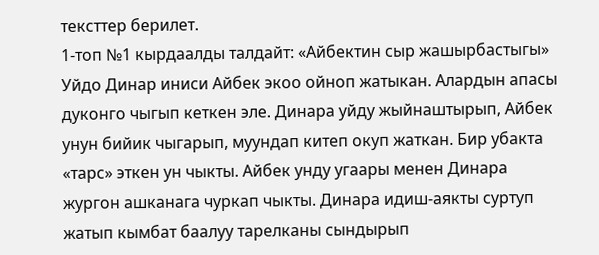тексттер берилет.
1-топ №1 кырдаалды талдайт: «Айбектин сыр жашырбастыгы»
Уйдо Динар иниси Айбек экоо ойноп жатыкан. Алардын апасы дуконго чыгып кеткен эле. Динара уйду жыйнаштырып, Айбек унун бийик чыгарып, муундап китеп окуп жаткан. Бир убакта «тарс» эткен ун чыкты. Айбек унду угаары менен Динара жургон ашканага чуркап чыкты. Динара идиш-аякты суртуп жатып кымбат баалуу тарелканы сындырып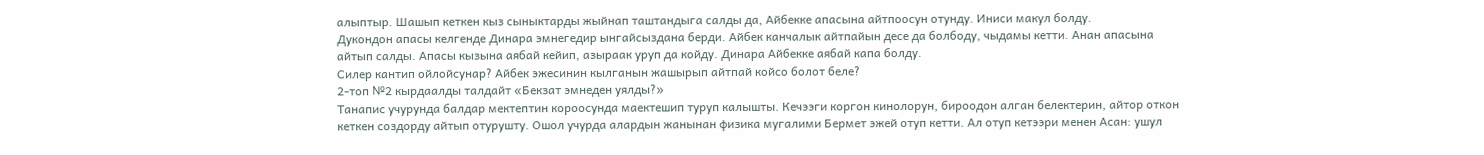алыптыр. Шашып кеткен кыз сыныктарды жыйнап таштандыга салды да, Айбекке апасына айтпоосун отунду. Иниси макул болду.
Дукондон апасы келгенде Динара эмнегедир ынгайсыздана берди. Айбек канчалык айтпайын десе да болбоду, чыдамы кетти. Анан апасына айтып салды. Апасы кызына аябай кейип, азыраак уруп да койду. Динара Айбекке аябай капа болду.
Силер кантип ойлойсунар? Айбек эжесинин кылганын жашырып айтпай койсо болот беле?
2-топ №2 кырдаалды талдайт «Бекзат эмнеден уялды?»
Танапис учурунда балдар мектептин короосунда маектешип туруп калышты. Кечээги коргон кинолорун, бироодон алган белектерин, айтор откон кеткен создорду айтып отурушту. Ошол учурда алардын жанынан физика мугалими Бермет эжей отуп кетти. Ал отуп кетээри менен Асан: ушул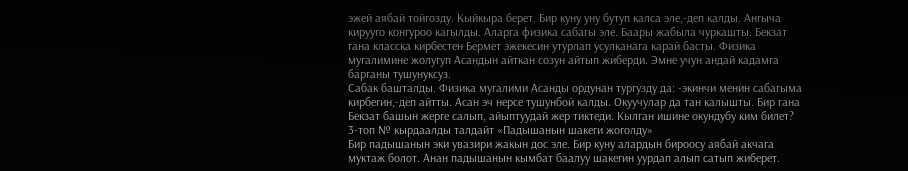эжей аябай тойгозду. Кыйкыра берет. Бир куну уну бутуп калса эле,-деп калды. Ангыча кирууго конгуроо кагылды. Аларга физика сабагы эле. Баары жабыла чуркашты. Бекзат гана класска кирбестен Бермет эжекесин утурлап усулканага карай басты. Физика мугалимине жолугуп Асандын айткан созун айтып жиберди. Эмне учун андай кадамга барганы тушунуксуз.
Сабак башталды. Физика мугалими Асанды ордунан тургузду да: -экинчи менин сабагыма кирбегин,-деп айтты. Асан эч нерсе тушунбой калды. Окуучулар да тан калышты. Бир гана Бекзат башын жерге салып, айыптуудай жер тиктеди. Кылган ишине окундубу ким билет?
3-топ № кырдаалды талдайт «Падышанын шакеги жоголду»
Бир падышанын эки увазири жакын дос эле. Бир куну алардын бироосу аябай акчага муктаж болот. Анан падышанын кымбат баалуу шакегин уурдап алып сатып жиберет.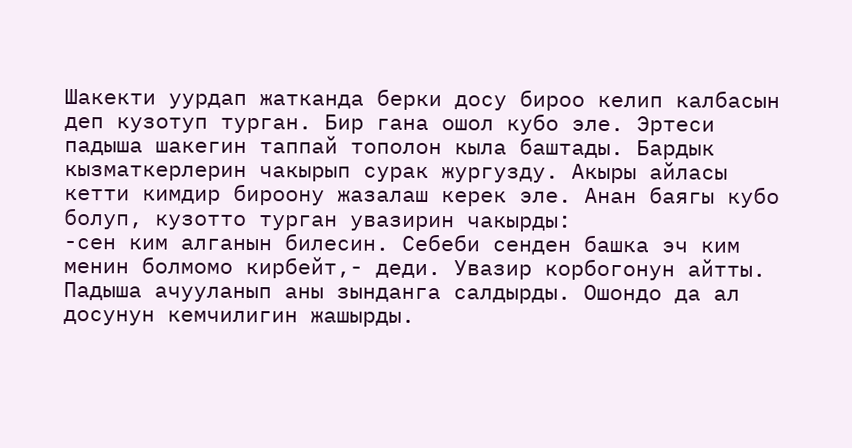Шакекти уурдап жатканда берки досу бироо келип калбасын деп кузотуп турган. Бир гана ошол кубо эле. Эртеси падыша шакегин таппай тополон кыла баштады. Бардык кызматкерлерин чакырып сурак жургузду. Акыры айласы кетти кимдир бироону жазалаш керек эле. Анан баягы кубо болуп, кузотто турган увазирин чакырды:
-сен ким алганын билесин. Себеби сенден башка эч ким менин болмомо кирбейт,- деди. Увазир корбогонун айтты. Падыша ачууланып аны зынданга салдырды. Ошондо да ал досунун кемчилигин жашырды.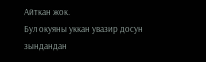Айткан жок.
Бул окуяны уккан увазир досун зындандан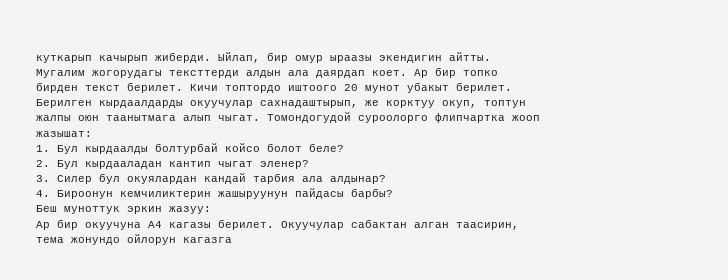куткарып качырып жиберди. Ыйлап, бир омур ыраазы экендигин айтты.
Мугалим жогорудагы тексттерди алдын ала даярдап коет. Ар бир топко бирден текст берилет. Кичи топтордо иштоого 20 мунот убакыт берилет. Берилген кырдаалдарды окуучулар сахнадаштырып, же корктуу окуп, топтун жалпы оюн таанытмага алып чыгат. Томондогудой суроолорго флипчартка жооп жазышат:
1. Бул кырдаалды болтурбай койсо болот беле?
2. Бул кырдааладан кантип чыгат эленер?
3. Силер бул окуялардан кандай тарбия ала алдынар?
4. Бироонун кемчиликтерин жашыруунун пайдасы барбы?
Беш муноттук эркин жазуу:
Ар бир окуучуна А4 кагазы берилет. Окуучулар сабактан алган таасирин, тема жонундо ойлорун кагазга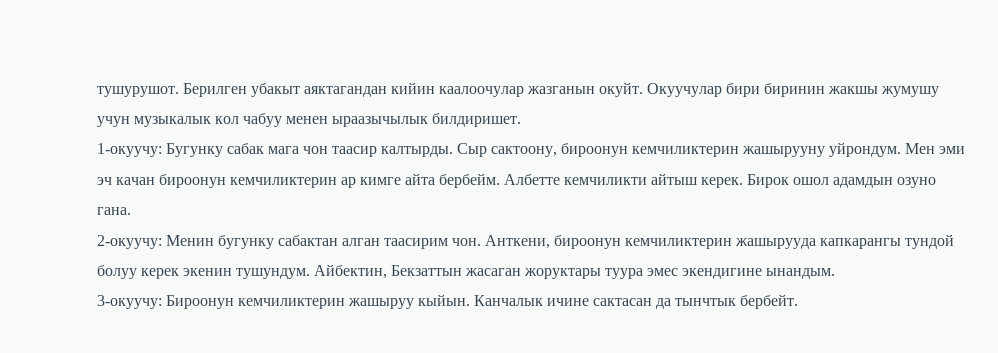тушурушот. Берилген убакыт аяктагандан кийин каалоочулар жазганын окуйт. Окуучулар бири биринин жакшы жумушу учун музыкалык кол чабуу менен ыраазычылык билдиришет.
1-окуучу: Бугунку сабак мага чон таасир калтырды. Сыр сактоону, бироонун кемчиликтерин жашырууну уйрондум. Мен эми эч качан бироонун кемчиликтерин ар кимге айта бербейм. Албетте кемчиликти айтыш керек. Бирок ошол адамдын озуно гана.
2-окуучу: Менин бугунку сабактан алган таасирим чон. Анткени, бироонун кемчиликтерин жашырууда капкарангы тундой болуу керек экенин тушундум. Айбектин, Бекзаттын жасаган жоруктары туура эмес экендигине ынандым.
3-окуучу: Бироонун кемчиликтерин жашыруу кыйын. Канчалык ичине сактасан да тынчтык бербейт.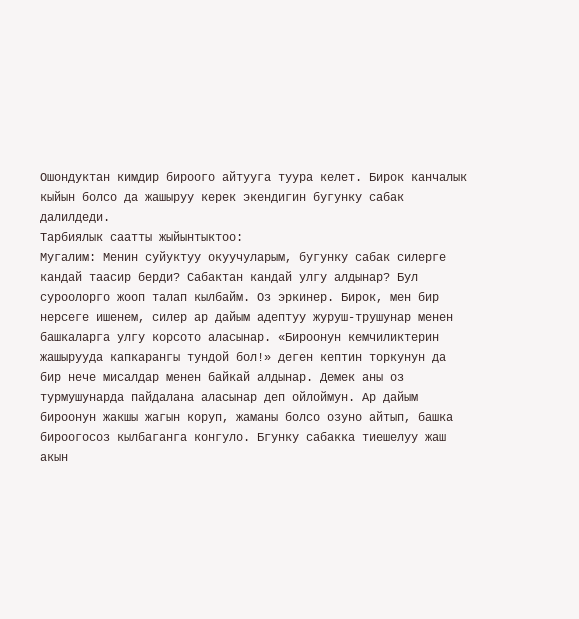Ошондуктан кимдир бироого айтууга туура келет. Бирок канчалык кыйын болсо да жашыруу керек экендигин бугунку сабак далилдеди.
Тарбиялык саатты жыйынтыктоо:
Мугалим: Менин суйуктуу окуучуларым, бугунку сабак силерге кандай таасир берди? Сабактан кандай улгу алдынар? Бул суроолорго жооп талап кылбайм. Оз эркинер. Бирок, мен бир нерсеге ишенем, силер ар дайым адептуу журуш-трушунар менен башкаларга улгу корсото аласынар. «Бироонун кемчиликтерин жашырууда капкарангы тундой бол!» деген кептин торкунун да бир нече мисалдар менен байкай алдынар. Демек аны оз турмушунарда пайдалана аласынар деп ойлоймун. Ар дайым бироонун жакшы жагын коруп, жаманы болсо озуно айтып, башка бироогосоз кылбаганга конгуло. Бгунку сабакка тиешелуу жаш акын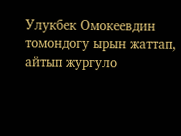Улукбек Омокеевдин томондогу ырын жаттап, айтып жургуло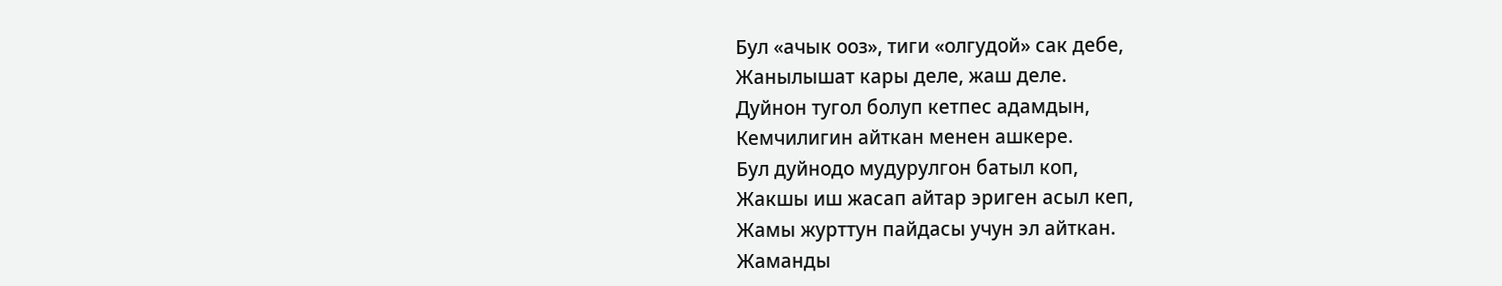Бул «ачык ооз», тиги «олгудой» сак дебе,
Жанылышат кары деле, жаш деле.
Дуйнон тугол болуп кетпес адамдын,
Кемчилигин айткан менен ашкере.
Бул дуйнодо мудурулгон батыл коп,
Жакшы иш жасап айтар эриген асыл кеп,
Жамы журттун пайдасы учун эл айткан.
Жаманды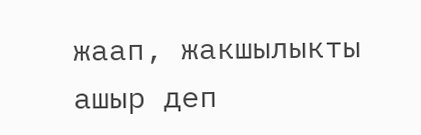жаап, жакшылыкты ашыр деп